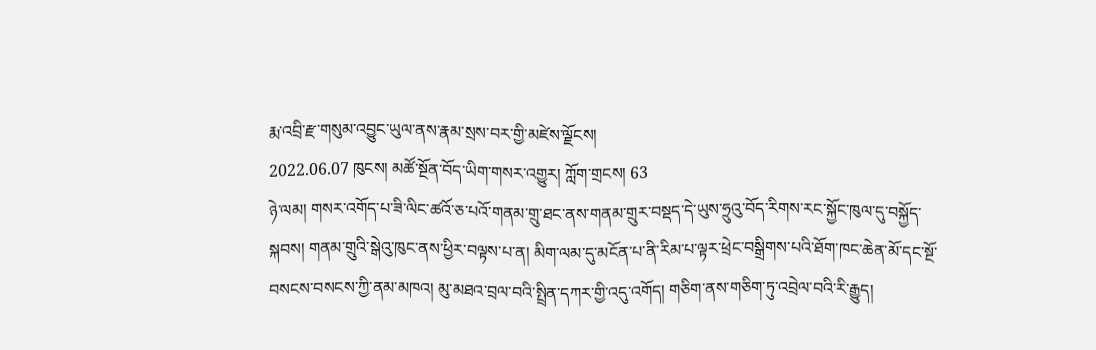རྨ་འབྲི་རྫ་གསུམ་འབྱུང་ཡུལ་ནས་རྣམ་སྲས་བར་གྱི་མཛེས་ལྗོངས།
2022.06.07 ཁུངས། མཚོ་སྔོན་བོད་ཡིག་གསར་འགྱུར། ཀློག་གྲངས། 63
ཉེ་ལམ། གསར་འགོད་པ་ཟི་ལིང་ཚའོ་ཅ་པའོ་གནམ་གྲུ་ཐང་ནས་གནམ་གྲུར་བསྡད་དེ་ཡུས་ཧྲུའུ་བོད་རིགས་རང་སྐྱོང་ཁུལ་དུ་བསྐྱོད་སྐབས། གནམ་གྲུའི་སྒེའུ་ཁུང་ནས་ཕྱིར་བལྟས་པ་ན། མིག་ལམ་དུ་མངོན་པ་ནི་རིམ་པ་ལྟར་ཕྲེང་བསྒྲིགས་པའི་ཐོག་ཁང་ཆེན་མོ་དང་སྔོ་བསངས་བསངས་ཀྱི་ནམ་མཁའ། མུ་མཐའ་བྲལ་བའི་སྤྲིན་དཀར་གྱི་འདུ་འགོད། གཅིག་ནས་གཅིག་ཏུ་འབྲེལ་བའི་རི་རྒྱུད།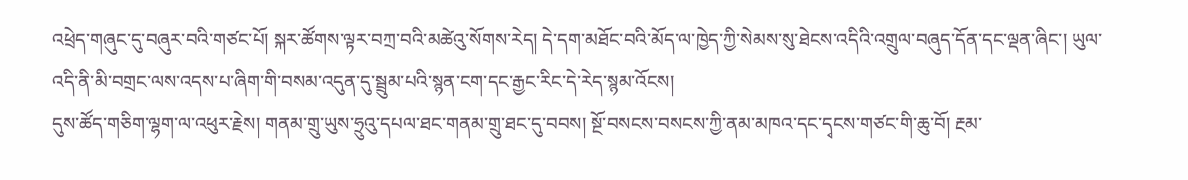འཕྲེད་གཞུང་དུ་བཞུར་བའི་གཙང་པོ། སྐར་ཚོགས་ལྟར་བཀྲ་བའི་མཚེའུ་སོགས་རེད། དེ་དག་མཐོང་བའི་མོད་ལ་ཁྱེད་ཀྱི་སེམས་སུ་ཐེངས་འདིའི་འགྲུལ་བཞུད་དོན་དང་ལྡན་ཞིང་། ཡུལ་འདི་ནི་མི་བགྲང་ལས་འདས་པ་ཞིག་གི་བསམ་འདུན་དུ་སྦྲུམ་པའི་སྙན་ངག་དང་རྒྱང་རིང་དེ་རེད་སྙམ་འོངས།
དུས་ཚོད་གཅིག་ལྷག་ལ་འཕུར་རྗེས། གནམ་གྲུ་ཡུས་ཧྲུའུ་དཔལ་ཐང་གནམ་གྲུ་ཐང་དུ་བབས། སྔོ་བསངས་བསངས་ཀྱི་ནམ་མཁའ་དང་དྭངས་གཙང་གི་ཆུ་བོ། རྔམ་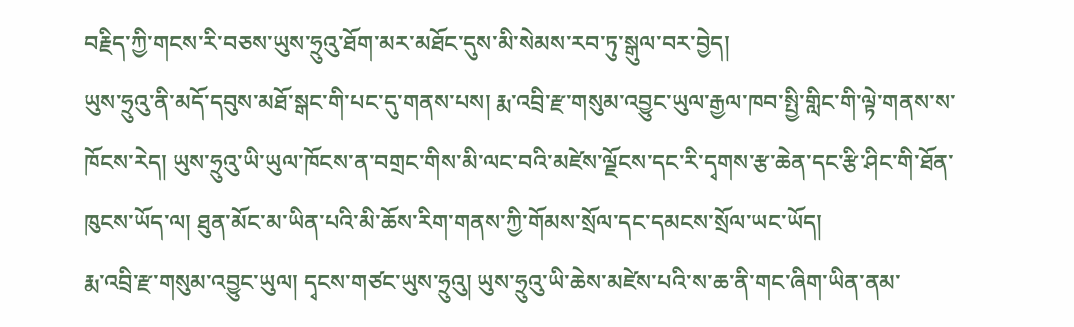བརྗིད་ཀྱི་གངས་རི་བཅས་ཡུས་ཧྲུའུ་ཐོག་མར་མཐོང་དུས་མི་སེམས་རབ་ཏུ་སྒུལ་བར་བྱེད།
ཡུས་ཧྲུའུ་ནི་མདོ་དབུས་མཐོ་སྒང་གི་པང་དུ་གནས་པས། རྨ་འབྲི་རྫ་གསུམ་འབྱུང་ཡུལ་རྒྱལ་ཁབ་སྤྱི་གླིང་གི་ལྟེ་གནས་ས་ཁོངས་རེད། ཡུས་ཧྲུའུ་ཡི་ཡུལ་ཁོངས་ན་བགྲང་གིས་མི་ལང་བའི་མཛེས་ལྗོངས་དང་རི་དྭགས་རྩ་ཆེན་དང་རྩི་ཤིང་གི་ཐོན་ཁུངས་ཡོད་ལ། ཐུན་མོང་མ་ཡིན་པའི་མི་ཆོས་རིག་གནས་ཀྱི་གོམས་སྲོལ་དང་དམངས་སྲོལ་ཡང་ཡོད།
རྨ་འབྲི་རྫ་གསུམ་འབྱུང་ཡུལ། དྭངས་གཙང་ཡུས་ཧྲུའུ། ཡུས་ཧྲུའུ་ཡི་ཆེས་མཛེས་པའི་ས་ཆ་ནི་གང་ཞིག་ཡིན་ནམ་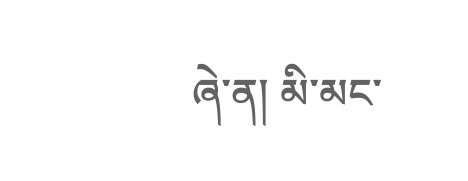ཞེ་ན། མི་མང་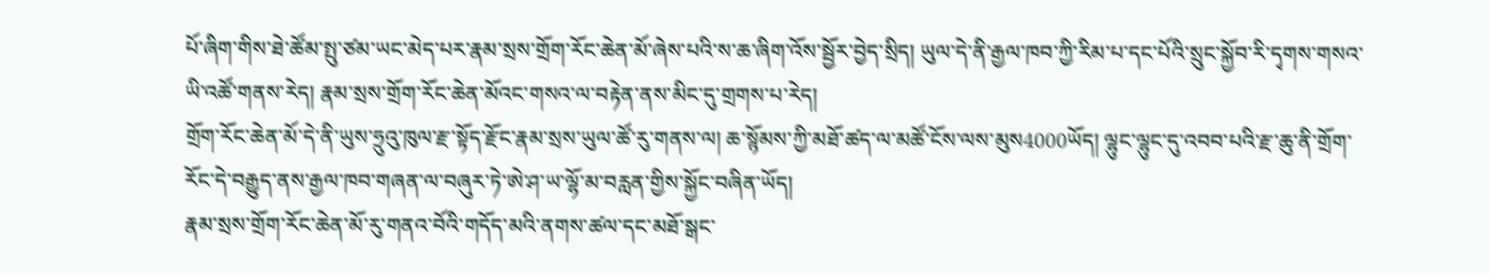པོ་ཞིག་གིས་ཐེ་ཚོམ་སྤུ་ཙམ་ཡང་མེད་པར་རྣམ་སྲས་གྲོག་རོང་ཆེན་མོ་ཞེས་པའི་ས་ཆ་ཞིག་འོས་སྦྱོར་བྱེད་སྲིད། ཡུལ་དེ་ནི་རྒྱལ་ཁབ་ཀྱི་རིམ་པ་དང་པོའི་སྲུང་སྐྱོབ་རི་དྭགས་གསའ་ཡི་འཚོ་གནས་རེད། རྣམ་སྲས་གྲོག་རོང་ཆེན་མོའང་གསའ་ལ་བརྟེན་ནས་མིང་དུ་གྲགས་པ་རེད།
གྲོག་རོང་ཆེན་མོ་དེ་ནི་ཡུས་ཧྲུའུ་ཁུལ་རྫ་སྟོད་རྫོང་རྣམ་སྲས་ཡུལ་ཚོ་རུ་གནས་ལ། ཆ་སྙོམས་ཀྱི་མཐོ་ཚད་ལ་མཚོ་ངོས་ལས་མུས4000ཡོད། ལྷུང་ལྷུང་དུ་འབབ་པའི་རྫ་ཆུ་ནི་གྲོག་རོང་དེ་བརྒྱུད་ནས་རྒྱལ་ཁབ་གཞན་ལ་བཞུར་ཏེ་ཨེ་ཤ་ཡ་ལྷོ་མ་བརླན་གྱིས་སྐྱོང་བཞིན་ཡོད།
རྣམ་སྲས་གྲོག་རོང་ཆེན་མོ་རུ་གནའ་བོའི་གདོད་མའི་ནགས་ཚལ་དང་མཐོ་སྒང་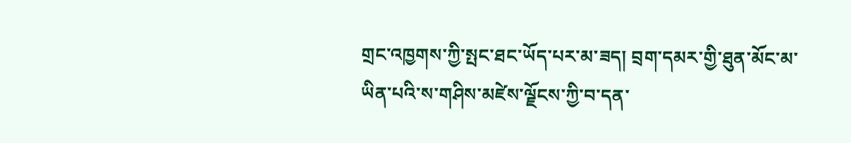གྲང་འཁྱགས་ཀྱི་སྤང་ཐང་ཡོད་པར་མ་ཟད། བྲག་དམར་གྱི་ཐུན་མོང་མ་ཡིན་པའི་ས་གཤིས་མཛེས་ལྗོངས་ཀྱི་བ་དན་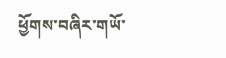ཕྱོགས་བཞིར་གཡོ་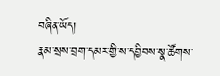བཞིན་ཡོད།
རྣམ་སྲས་བྲག་དམར་གྱི་ས་དབྱིབས་སྣ་ཚོགས་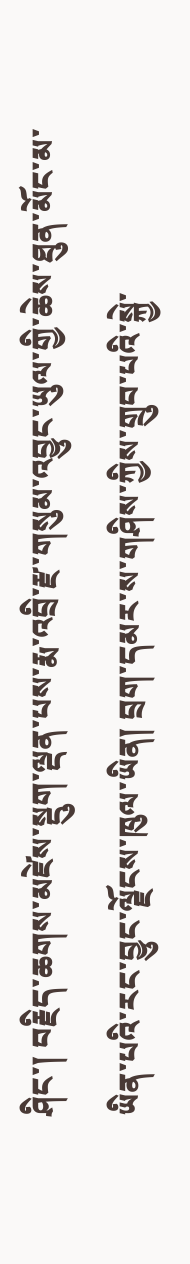ཤིང་། བརྗིད་ཆགས་མཛེས་སྡུག་ལྡན་པས་རྨ་འབྲི་རྫ་གསུམ་འབྱུང་ཡུལ་གྱི་ཆེས་ཐུན་མོང་མ་ཡིན་པའི་རང་བྱུང་ལྗོངས་ཁུལ་ཡིན། བྲག་དམར་ས་གཤིས་ཀྱིས་གྲུབ་པའི་སྐྱེ་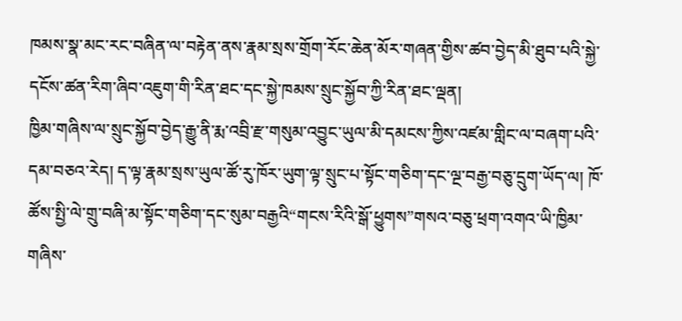ཁམས་སྣ་མང་རང་བཞིན་ལ་བརྟེན་ནས་རྣམ་སྲས་གྲོག་རོང་ཆེན་མོར་གཞན་གྱིས་ཚབ་བྱེད་མི་ཐུབ་པའི་སྐྱེ་དངོས་ཚན་རིག་ཞིབ་འཇུག་གི་རིན་ཐང་དང་སྐྱེ་ཁམས་སྲུང་སྐྱོབ་ཀྱི་རིན་ཐང་ལྡན།
ཁྱིམ་གཞིས་ལ་སྲུང་སྐྱོབ་བྱེད་རྒྱུ་ནི་རྨ་འབྲི་རྫ་གསུམ་འབྱུང་ཡུལ་མི་དམངས་ཀྱིས་འཛམ་གླིང་ལ་བཞག་པའི་དམ་བཅའ་རེད། ད་ལྟ་རྣམ་སྲས་ཡུལ་ཚོ་རུ་ཁོར་ཡུག་ལྟ་སྲུང་པ་སྟོང་གཅིག་དང་ལྔ་བརྒྱ་བཅུ་དྲུག་ཡོད་ལ། ཁོ་ཚོས་སྤྱི་ལེ་གྲུ་བཞི་མ་སྟོང་གཅིག་དང་སུམ་བརྒྱའི“གངས་རིའི་སྒོ་ཕྱུགས”གསའ་བཅུ་ཕྲག་འགའ་ཡི་ཁྱིམ་གཞིས་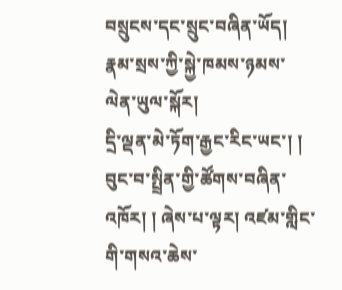བསྲུངས་དང་སྲུང་བཞིན་ཡོད།
རྣམ་སྲས་ཀྱི་སྐྱེ་ཁམས་ཉམས་ལེན་ཡུལ་སྐོར།
དྲི་ལྡན་མེ་ཏོག་རྒྱང་རིང་ཡང་། ། བུང་བ་སྤྲིན་གྱི་ཚོགས་བཞིན་འཁོར། ། ཞེས་པ་ལྟར། འཛམ་གླིང་གི་གསའ་ཆེས་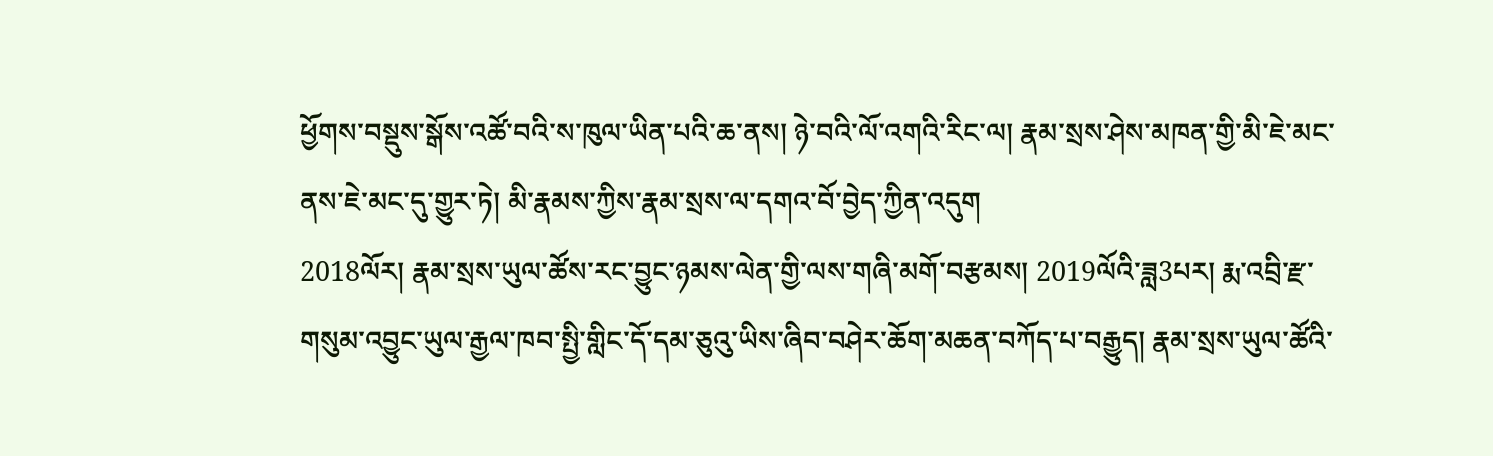ཕྱོགས་བསྡུས་སྒོས་འཚོ་བའི་ས་ཁུལ་ཡིན་པའི་ཆ་ནས། ཉེ་བའི་ལོ་འགའི་རིང་ལ། རྣམ་སྲས་ཤེས་མཁན་གྱི་མི་ཇེ་མང་ནས་ཇེ་མང་དུ་གྱུར་ཏེ། མི་རྣམས་ཀྱིས་རྣམ་སྲས་ལ་དགའ་བོ་བྱེད་ཀྱིན་འདུག
2018ལོར། རྣམ་སྲས་ཡུལ་ཚོས་རང་བྱུང་ཉམས་ལེན་གྱི་ལས་གཞི་མགོ་བརྩམས། 2019ལོའི་ཟླ3པར། རྨ་འབྲི་རྫ་གསུམ་འབྱུང་ཡུལ་རྒྱལ་ཁབ་སྤྱི་གླིང་དོ་དམ་ཅུའུ་ཡིས་ཞིབ་བཤེར་ཆོག་མཆན་བཀོད་པ་བརྒྱུད། རྣམ་སྲས་ཡུལ་ཚོའི་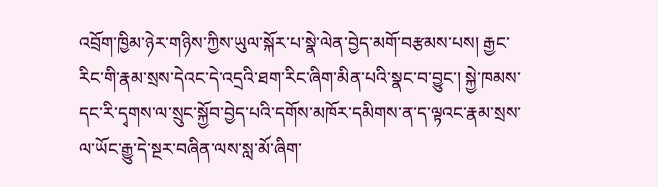འབྲོག་ཁྱིམ་ཉེར་གཉིས་ཀྱིས་ཡུལ་སྐོར་པ་སྣེ་ལེན་བྱེད་མགོ་བརྩམས་པས། རྒྱང་རིང་གི་རྣམ་སྲས་དེའང་དེ་འདྲའི་ཐག་རིང་ཞིག་མིན་པའི་སྣང་བ་བྱུང་། སྐྱེ་ཁམས་དང་རི་དྭགས་ལ་སྲུང་སྐྱོབ་བྱེད་པའི་དགོས་མཁོར་དམིགས་ན་ད་ལྟའང་རྣམ་སྲས་ལ་ཡོང་རྒྱུ་དེ་སྔར་བཞིན་ལས་སླ་མོ་ཞིག་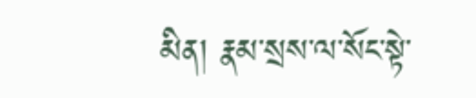མིན། རྣམ་སྲས་ལ་སོང་སྟེ་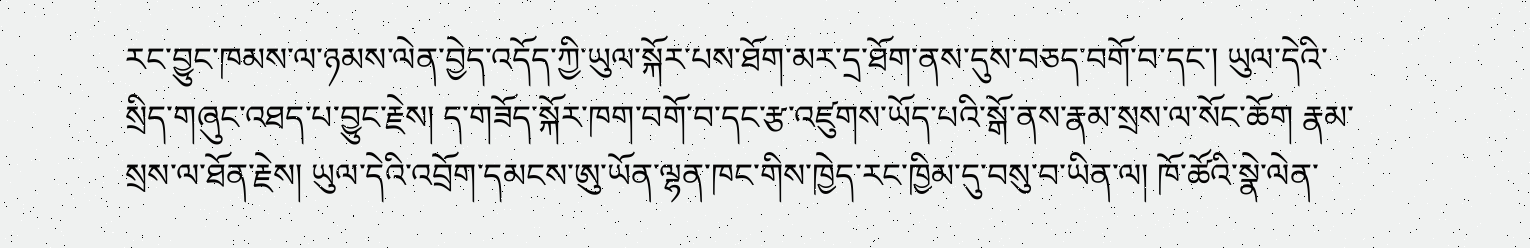རང་བྱུང་ཁམས་ལ་ཉམས་ལེན་བྱེད་འདོད་ཀྱི་ཡུལ་སྐོར་པས་ཐོག་མར་དྲ་ཐོག་ནས་དུས་བཅད་བགོ་བ་དང་། ཡུལ་དེའི་སྲིད་གཞུང་འཐད་པ་བྱུང་རྗེས། ད་གཟོད་སྐོར་ཁག་བགོ་བ་དང་རྩ་འཛུགས་ཡོད་པའི་སྒོ་ནས་རྣམ་སྲས་ལ་སོང་ཆོག རྣམ་སྲས་ལ་ཐོན་རྗེས། ཡུལ་དེའི་འབྲོག་དམངས་ཨུ་ཡོན་ལྷན་ཁང་གིས་ཁྱེད་རང་ཁྱིམ་དུ་བསུ་བ་ཡིན་ལ། ཁོ་ཚོའི་སྣེ་ལེན་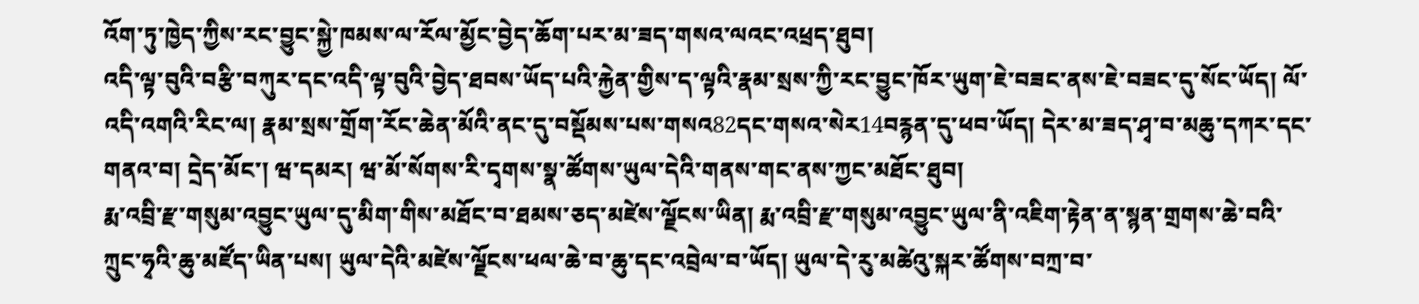འོག་ཏུ་ཁྱེད་ཀྱིས་རང་བྱུང་སྐྱེ་ཁམས་ལ་རོལ་མྱོང་བྱེད་ཆོག་པར་མ་ཟད་གསའ་ལའང་འཕྲད་ཐུབ།
འདི་ལྟ་བུའི་བརྩི་བཀུར་དང་འདི་ལྟ་བུའི་བྱེད་ཐབས་ཡོད་པའི་རྐྱེན་གྱིས་ད་ལྟའི་རྣམ་སྲས་ཀྱི་རང་བྱུང་ཁོར་ཡུག་ཇེ་བཟང་ནས་ཇེ་བཟང་དུ་སོང་ཡོད། ལོ་འདི་འགའི་རིང་ལ། རྣམ་སྲས་གྲོག་རོང་ཆེན་མོའི་ནང་དུ་བསྡོམས་པས་གསའ82དང་གསའ་སེར14བརྙན་དུ་ཕབ་ཡོད། དེར་མ་ཟད་ཤྭ་བ་མཆུ་དཀར་དང་གནའ་བ། དྲེད་མོང་། ཝ་དམར། ཝ་མོ་སོགས་རི་དྭགས་སྣ་ཚོགས་ཡུལ་དེའི་གནས་གང་ནས་ཀྱང་མཐོང་ཐུབ།
རྨ་འབྲི་རྫ་གསུམ་འབྱུང་ཡུལ་དུ་མིག་གིས་མཐོང་བ་ཐམས་ཅད་མཛེས་ལྗོངས་ཡིན། རྨ་འབྲི་རྫ་གསུམ་འབྱུང་ཡུལ་ནི་འཇིག་རྟེན་ན་སྙན་གྲགས་ཆེ་བའི་ཀྲུང་ཧྭའི་ཆུ་མཛོད་ཡིན་པས། ཡུལ་དེའི་མཛེས་ལྗོངས་ཕལ་ཆེ་བ་ཆུ་དང་འབྲེལ་བ་ཡོད། ཡུལ་དེ་རུ་མཚེའུ་སྐར་ཚོགས་བཀྲ་བ་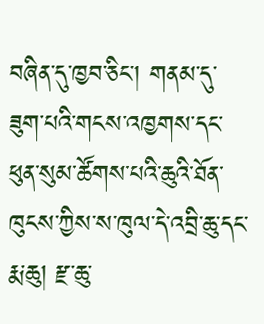བཞིན་དུ་ཁྱབ་ཅིང་། གནམ་དུ་ཟུག་པའི་གངས་འཁྱགས་དང་ཕུན་སུམ་ཚོགས་པའི་ཆུའི་ཐོན་ཁུངས་ཀྱིས་ས་ཁུལ་དེ་འབྲི་ཆུ་དང་རྨ་ཆུ། རྫ་ཆུ་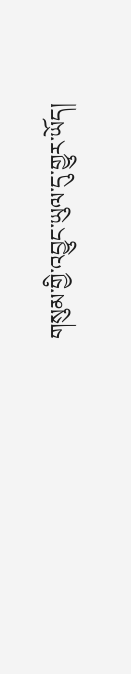གསུམ་གྱི་འབྱུང་ཡུལ་དུ་གྱུར་ཡོད།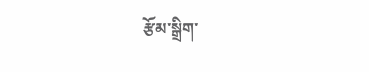རྩོམ་སྒྲིག་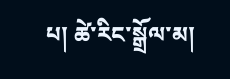པ། ཚེ་རིང་སྒྲོལ་མ།